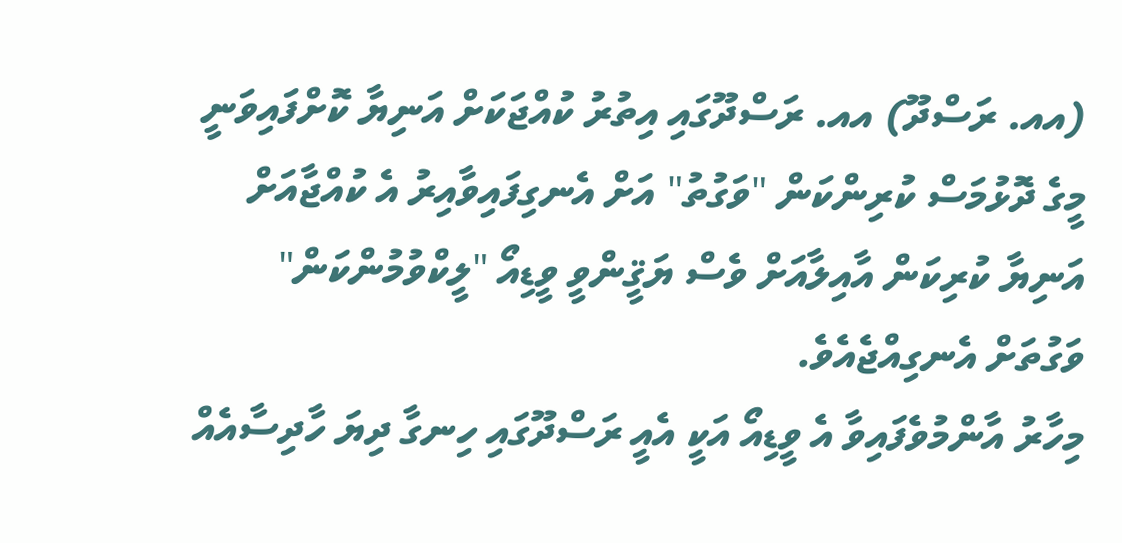(އއ. ރަސްދޫ) އއ. ރަސްދޫގައި އިތުރު ކުއްޖަކަށް އަނިޔާ ކޮށްފައިވަނީ މީގެ ދޮޅުމަސް ކުރިންކަން "ވަގުތު" އަށް އެނގިފައިވާއިރު އެ ކުއްޖާއަށް އަނިޔާ ކުރިކަން އާއިލާއަށް ވެސް ޔަޤީންވީ ވީޑިއޯ "ލީކްވުމުންކަން" ވަގުތަށް އެނގިއްޖެއެވެ.
މިހާރު އާންމުވެފައިވާ އެ ވީޑިއޯ އަކީ އެއީ ރަސްދޫގައި ހިނގާ ދިޔަ ހާދިސާއެއް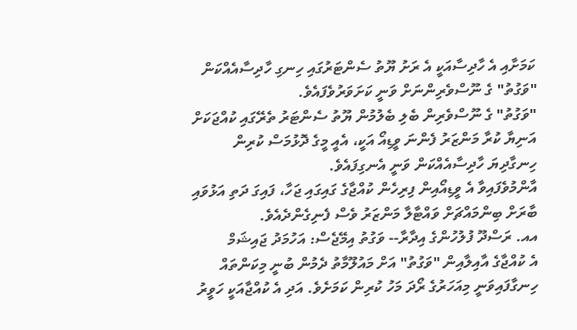ކަމަށާއި އެ ހާދިސާއަކީ އެ ރަށު ޔޫތު ސެންޓަރުގައި ހިނގި ހާދިސާއެއްކަން "ވަގުތު" ގެ ނޫސްވެރިންނަށް ވަނީ ކަށަވަރުވެފައެވެ.
"ވަގުތު" ގެ ނޫސްވެރިން ބެލި ބެލުމުން ޔޫތު ސެންޓަރު ތެރޭގައި ކުއްޖަކަށް އަނިޔާ ކުރާ މަންޒަރު ފެންނަ ވީޑިއޯ އަކީ، އެއީ މީގެ ދޮޅުމަސް ކުރިން ހިނގާދިޔަ ހާދިސާއެއްކަން ވަނީ އެނގިފައެވެ.
އާންމުވެފައިވާ އެ ވީޑިއޯއިން ފިރިހެން ކުއްޖާގެ ގައިގައި ޖަހާ، ފައިގަ ދަތި އަޅުވައި ބާރަށް ބިންމައްޗަށް ވައްޓާލާ މަންޒަރު ވެސް ފެނިގެންދެއެވެ.
އއ. ރަސްދޫ ފުލުހުންގެ އިދާރާ-- ވަގުތު އިމޭޖެސް: އަހުމަދު ޖައިޝަމް
އެ ކުއްޖާގެ އާއިލާއިން "ވަގުތު" އަށް މައުލޫމާތު ދެމުން ބުނީ މިކަންތައް ހިނގާފައިވަނީ މިއަހަރުގެ ރޯދަ މަހު ކުރިން ކަމަށެވެ. އަދި އެ ކުއްޖާއަކީ ހަވީރު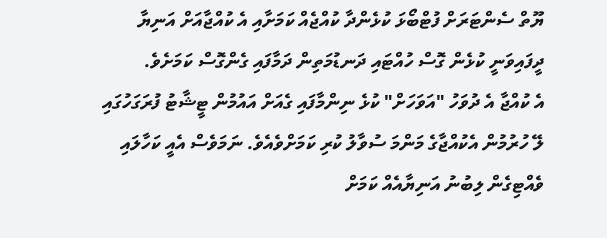ޔޫތް ސެންޓަރަށް ފުޓްބޯޅަ ކުޅެންދާ ކުއްޖެއް ކަމަށާއި އެ ކުއްޖާއަށް އަނިޔާ ދީފައިވަނީ ކުޅެން ގޮސް ހުއްޓައި ދަނޑުމަތިން ދަމާފައި ގެންގޮސް ކަމަށެވެ.
އެ ކުއްޖާ އެ ދުވަހު "އަވަހަށް" ކުޅެ ނިންމާފައި ގެއަށް އައުމުން ޓީޝާޓު ފުރަގަހުގައި ލޭ ހުރުމުން އެކުއްޖާގެ މަންމަ ސުވާލު ކުރި ކަމަށްވެއެވެ. ނަމަވެސް އެއީ ކަހާލައި ވެއްޓިގެން ލިބުނު އަނިޔާއެއް ކަމަށް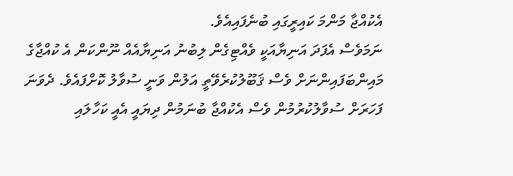އެކުއްޖާ މަންމަ ކައިރީގައި ބުނެފައިއެވެ.
ނަމަވެސް އެފަދަ އަނިޔާއަކީ ވެއްޓިގެން ލިބުނު އަނިޔާއެއް ނޫންކަން އެ ކުއްޖާގެ މައިންބަފައިންނަށް ވެސް ޤަބޫލުކުރެވޭތީ އަލުން ވަނީ ސުވާލު ކޮށްފައެވެ. ދެވަނަ ފަހަރަށް ސުވާލުކުރުމުން ވެސް އެކުއްޖާ ބުނަމުން ދިޔައީ އެއީ ކަހާލައި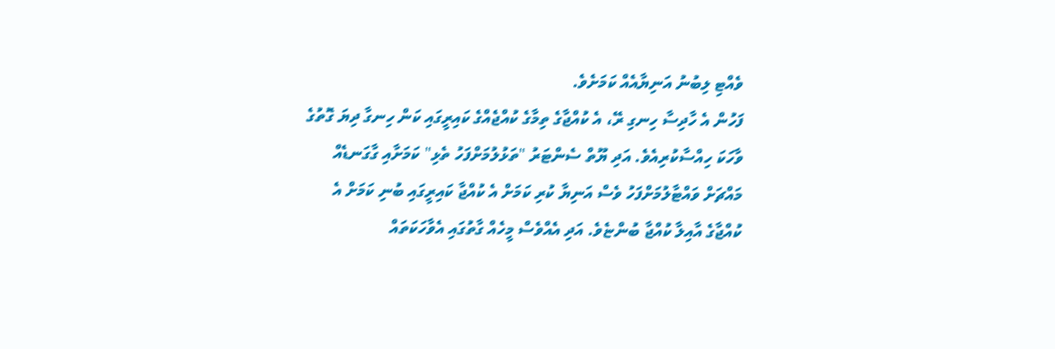ވެއްޓި ލިބުނު އަނިޔާއެއް ކަމަށެވެ.
ފަހުން އެ ހާދިސާ ހިނގި ރޭ، އެ ކުއްޖާގެ ތިމާގެ ކުއްޖެއްގެ ކައިރީގައި ކަން ހިނގާ ދިޔަ ގޮތުގެ ވާހަކަ ހިއްސާކުރިއެވެ. އަދި ޔޫތް ސެންޓަރު "ތަޅުލުމަށްފަހު ތެޅި" ކަމަށާއި ގާގަނޑެއް މައްޗަށް ވައްޓާލުމަށްފަހު ވެސް އަނިޔާ ކުރި ކަމަށް އެ ކުއްޖާ ކައިރީގައި ބުނި ކަމަށް އެ ކުއްޖާގެ އާއިލާ ކުއްޖާ ބުންޏެވެ. އަދި އެއްވެސް މީހެއް ގާތުގައި އެވާހަކަތައް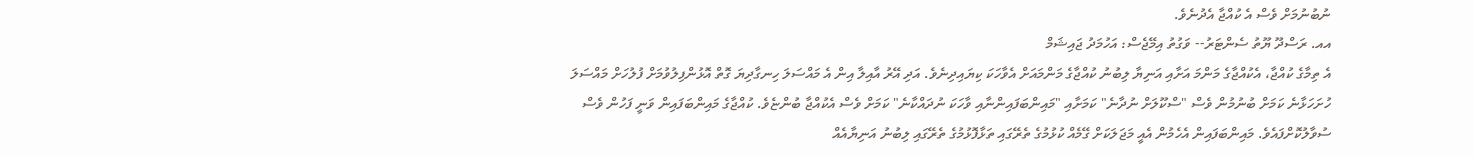ނުބުނުމަށް ވެސް އެ ކުއްޖާ އެދުނެވެ.
އއ. ރަސްދޫ ޔޫތު ސެންޓަރު-- ވަގުތު އިމޭޖެސް: އަހުމަދު ޖައިޝަމް
އެ ތިމާގެ ކުއްޖާ، އެކުއްޖާގެ މަންމަ އަށާއި އަނިޔާ ލިބުނު ކުއްޖާގެ މަންމައަށް އެވާހަކަ ކިޔައިދިނެވެ. އަދި އޭރު އާއިލާ އިން އެ މައްސަލަ ހިނގާދިޔަ ގޮތް އޮޅުންފިލުވުމަށް ފުލުހަށް މައްސަލަ ހުށަހަޅާނެ ކަމަށް ބުނުމުން ވެސް "ސްކޫލަށް ނުދާނެ" ކަމަށާއި "މައިންބަފައިންނާއި ވާހަކަ ނުދައްކާނެ" ކަމަށް ވެސް އެކުއްޖާ ބުންޏެވެ. ކުއްޖާގެ މައިންބަފައިން ވަނީ ފަހުން ވެސް ސުވާލުކޮށްފައެވެ. މައިންބަފައިން އެހެމުން އެއީ މަޖަލަކަށް ގޭމެއް ކުޅުމުގެ ތެރޭގައި ތަޅާފޮޅުމުގެ ތެރޭގައި ލިބުނު އަނިޔާއެއް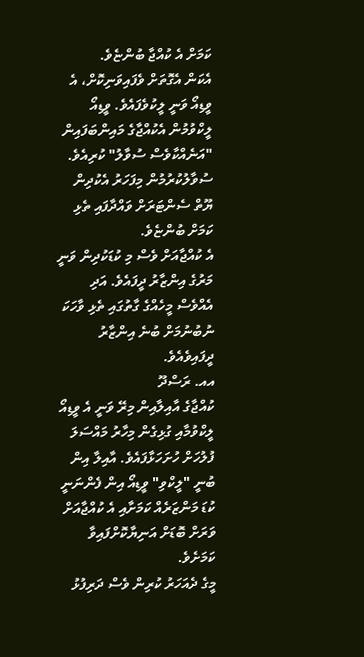ކަމަށް އެ ކުއްޖާ ބުންޏެވެ.
އެކަން އެގޮތަށް ވެފައިވަނިކޮށް، އެ ވީޑިއޯ ވަނީ ލީކުވެފައެވެ. ވީޑިއޯ ލީކްވުމުން އެކުއްޖާގެ މައިންބަފައިން "އަނެއްކާވެސް ސުވާލު" ކުރިއެވެ. ސުވާލުކުރުމުން މިފަހަރު އެކުދިން ޔޫތް ސެންޓަރަށް ވައްދާފައި ތެޅި ކަމަށް ބުންޏެވެ.
އެ ކުއްޖާއަށް ވެސް މި ކުޑަކުދިން ވަނީ މަރުގެ އިންޒާރު ދީފައެވެ. އަދި އެއްވެސް މީހެއްގެ ގާތުގައި ތެޅި ވާހަކަ ނުބުނުމަށް ބުނެ އިންޒާރު ދީފައިވެއެވެ.
އއ. ރަސްދޫ
ކުއްޖާގެ އާއިލާއިން މިރޭ ވަނީ އެ ވީޑިއޯ ލީކްވުމާއި ގުޅިގެން މިހާރު މައްސަލަ ފުލުހަށް ހުށަހަޅާފައެވެ. އާއިލާ އިން ބުނީ "ލީކްވި" ވީޑިއޯ އިން ފެންނަނީ ކުޑަ މަންޒަރެއް ކަމަށާއި އެ ކުއްޖާއަށް ވަރަށް ބޮޑަށް އަނިޔާކޮށްފައިވާ ކަމަށެވެ.
މީގެ ދެއަހަރު ކުރިން ވެސް ދަރިފުޅު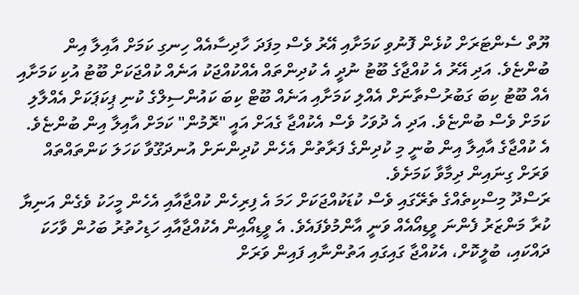ޔޫތް ސެންޓަރަށް ކުޅެން ފޮނުވި ކަމަށާއި އޭރު ވެސް މިފަދަ ހާދިސާއެއް ހިނގި ކަމަށް އާއިލާ އިން ބުންޏެވެ. އަދި އޭރު އެ ކުއްޖާގެ ބޫޓު ނުދީ އެ ކުދިންތައް އެއްކުއްޖަކު އަނެއް ކުއްޖަކަށް ބޫޓު އުކި ކަމަށާއި އެއް ބޫޓު ކިބަ ގަބުރުސްތާނަށް އެއްލި ކަމަށާއި އަނެއް ބޫޓް ކިބަ ކައުންސިލްގެ ކުނި ޕިކަޕަކަށް އެއްލާލި ކަމަށް ވެސް ބުންޏެވެ. އަދި އެ ދުވަހު ވެސް އެކުއްޖާ ގެއަށް އައީ "ރޮމުން" ކަމަށް އާއިލާ އިން ބުންޏެވެ.
އެ ކުއްޖާގެ އާއިލާ އިން ބުނީ މި ކުދިންގެ ފަރާތުން އެހެން ކުދިންނަށް އުނދަގޫވާ ކަހަލަ ކަންތައްތައް ވަރަށް ގިނައިން ދިމާވާ ކަމަށެވެ.
ރަސްދޫ މިސްކިތެއްގެ ތެރޭގައި ވެސް ކުޑަކުއްޖަކަށް ހަމަ އެ ފިރިހެން ކުއްޖާއާއި އެހެން މީހަކު ވެގެން އަނިޔާ ކުރާ މަންޒަރު ފެންނަ ވީޑިއޯއެއް ވަނީ އާންމުވެފައެވެ. އެ ވީޑިއޯއިން އެކުއްޖާއާއި ހަޑިހުތުރު ބަހުން ވާހަކަ ދައްކައި، ބުލީކޮށް، އެކުއްޖާ ގައިގައި އަތުންނާއި ފައިން ވަރަށް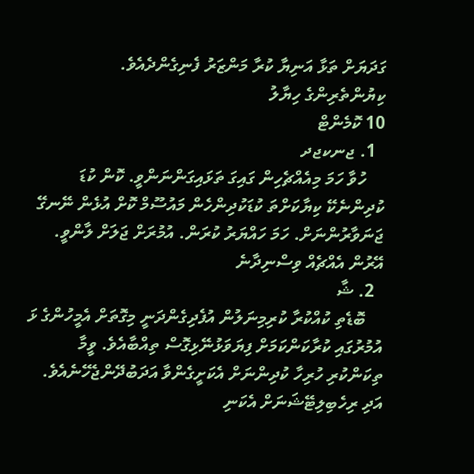ގަދަޔަށް ތަޅާ އަނިޔާ ކުރާ މަންޒަރު ފެނިގެންދެއެވެ.
ކިޔުންތެރިންގެ ހިޔާލު
10 ކޮމެންޓް
  1. ޖނކޖދ
    ހުވާ ހަމަ މިއެއްޗެހިން ގައިގަ ތަޅައިގަންނަންވީ. ކޮން ކުޑަ ކުދިންނެކޭ ކިޔާކަށްތަ ކުޑަކުދިންހެން މައުސޫމް ކޮށް އުޅެން ނޭނގޭ ޖަނަވާރުންނަށް. ހަމަ ހައްޔަރު ކުރަން. އުމުރަށް ޖަލަށް ލާންވީ. އޭރުން އެއްޗެއް ވިސްނިދާނެ
  2. ޝާ
    ބޮޑެތި ކުއްކުރާ ކުރިމިނަލުން އުފެދިގެންދަނީ މިގޮތަށް އެމީހުންގެ ޅަ އުމުރުގައި ކުރާކަންކަމަށް ފިޔަވަޅުނޭޅިގޮސް ތިއްބާއެވެ. ވީމާ ތިކަންކުރި ހުރިހާ ކުދިންނަށް އެކަށީގެންވާ އަދަބުދޭންޖެހޭނެއެވެ. އަދި ރިހެބިލިޓޭޝަނަށް އެކަނި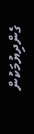ގެންދިޔުމަކުން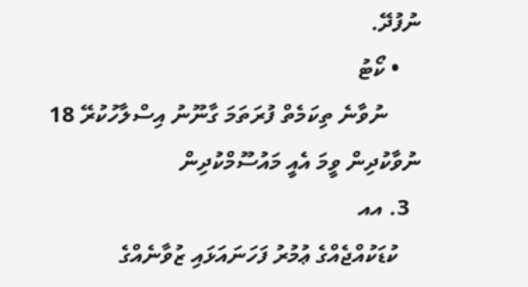ނުފުދޭ.
    • ކޯޓު
      ނުވާނެ ތިކަމެތް ފުރަތަމަ ގާނޫނު އިސްލާހުކުރޭ 18 ނުވާކުދިން ވީމަ އެއީ މައުސޫމްކުދިން
  3. އއ
    ކުޑަކުއްޖެއްގެ ޢުމުރު ފަހަނައަޅައި ޒުވާނެއްގެ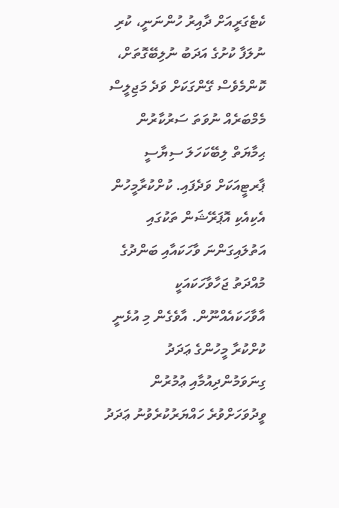ކެޓެގަރީއަށް ދާއިރު ހުންނަނީ، ކުރި ނުލަފާ ކުށުގެ އަދަބު ނުލިބޭގޮތަށް، ކޮންމެވެސް ގޭންގަކަށް ވަދެ މަޖިލީސް މެމްބަރެއް ނުވަތަ ސަރުކާރުން ޙިމާޔަތް ލިބޭކަހަލަ ސިޔާސީ ޕާރޓީއަކަށް ވަދެފައި. ކުށްކުރާމީހުން އެކިއެކި އޮޕަރޭޝަން ތަކުގައި އަތުލައިގަންނަ ވާހަކައާއި ބަންދުގެ މުއްދަތު ޖަހާވާހަކައަކީ އާވާހަކައެއްނޫން. އާވެގެން މި އުޅެނީ ކުށްކުރާ މީހުންގެ ޢަދަދު ގިނަވަމުންދިއުމާއި ޢުމުރުން ވީދުވަހަށްވުރެ ހައްޔަރުކުރެވުނު ޢަދަދު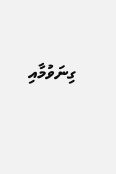ގިނަވުމާއި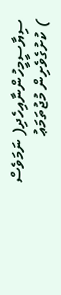ސިޔާސީމީހުންނާއިހެދި( ނަމަވެސް ) ކުށުގެވެށިން މުޖުތަމަޢު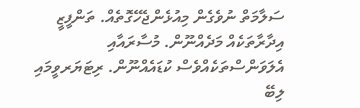ސަލާމަތް ނުވެގެން މިއުޅެންޖެހޭގޮތެއް. ތަންފީޒީ އިދާރާތަކެއް މަދެއްނޫން. މުސާރައާއި އެލަވަންސްތަކެއްވެސް ކުޑައެއްނޫން. ރިޓަޔަރވީމައި ލިބޭ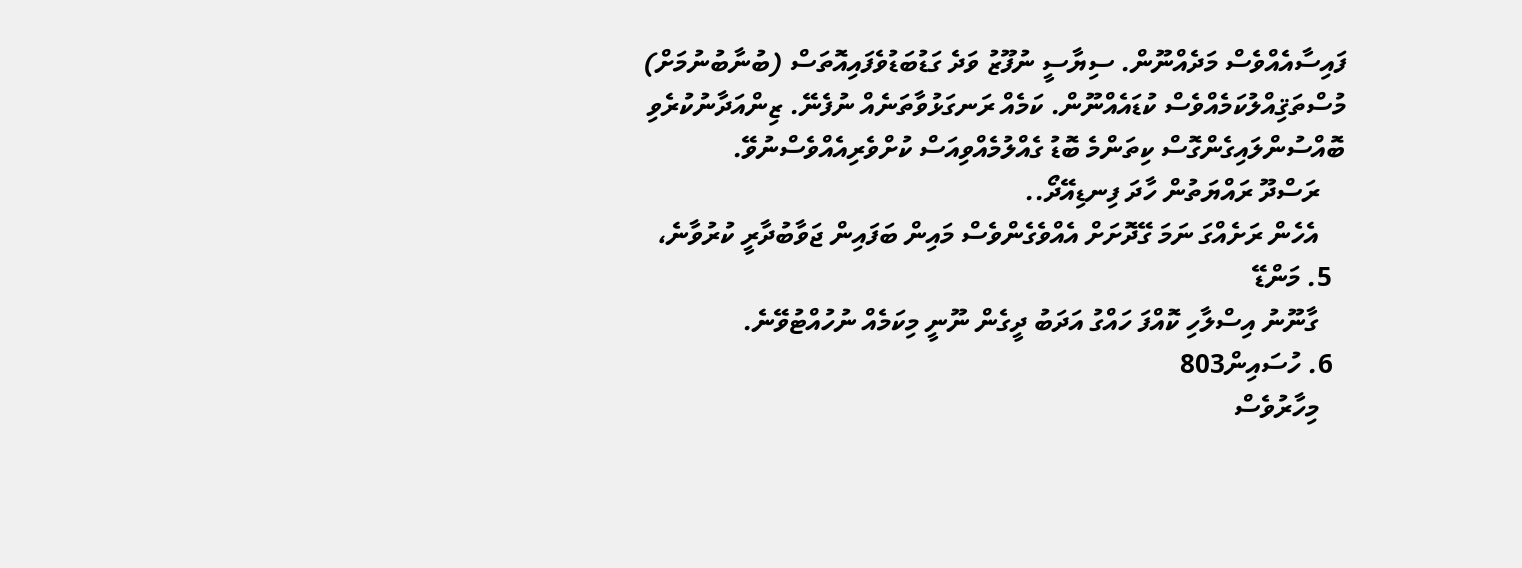ފައިސާއެއްވެސް މަދެއްނޫން. ސިޔާސީ ނުފޫޒު ވަދެ ގަޑުބަޑުވެފައިއޮތަސް (ބުނާބުނުމަށް) މުސްތަޤިއްލުކަމެއްވެސް ކުޑައެއްނޫން. ކަމެއް ރަނގަޅުވާތަނެއް ނުފެނޭ. ޒިންއަދާނުކުރެވި ބޮއްސުންލައިގެންގޮސް ކިތަންމެ ބޮޑު ގެއްލުމެއްވިއަސް ކުށްވެރިއެއްވެސްނުވޭ.
    ރަސްދޫ ރައްޔަތުން ހާދަ ފިނޑިއޭދޯ..
    އެހެން ރަށެއްގަ ނަމަ ގޭދޮށަށް އެއްވެގެންވެސް މައިން ބަފައިން ޖަވާބުދާރީ ކުރުވާނެ،
  5. މަންޑޭ
    ގާނޫނު އިސްލާހި ކޮއްފަ ހައްގު އަދަބު ދީގެން ނޫނީ މިކަމެއް ނުހުއްޓުވޭނެ.
  6. ހުސައިން803
    މިހާރުވެސް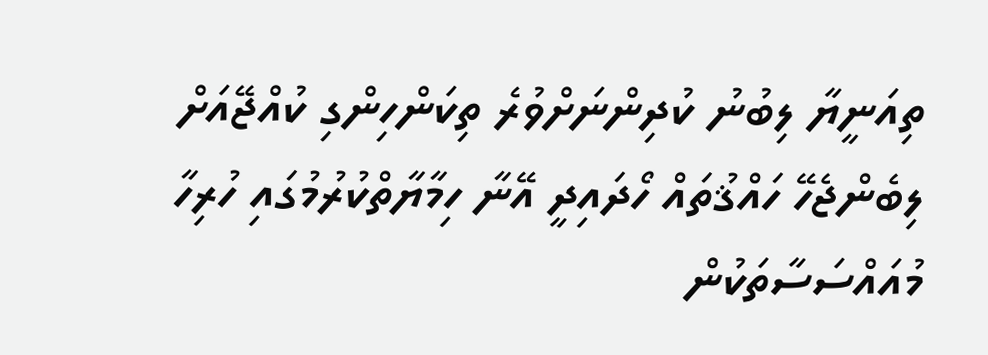ތިއަނީޔާ ލިބުނު ކުދިންނަށްވުރެ ތިކަންހިންގި ކުއްޖޭއަށް ލިބެންޖެހޭ ހައްޤުތައް ހޯދައިދީ އޭނާ ހިމާޔާތްކުރުމުގައި ހުރިހާ މުއައްސަސާތަކުން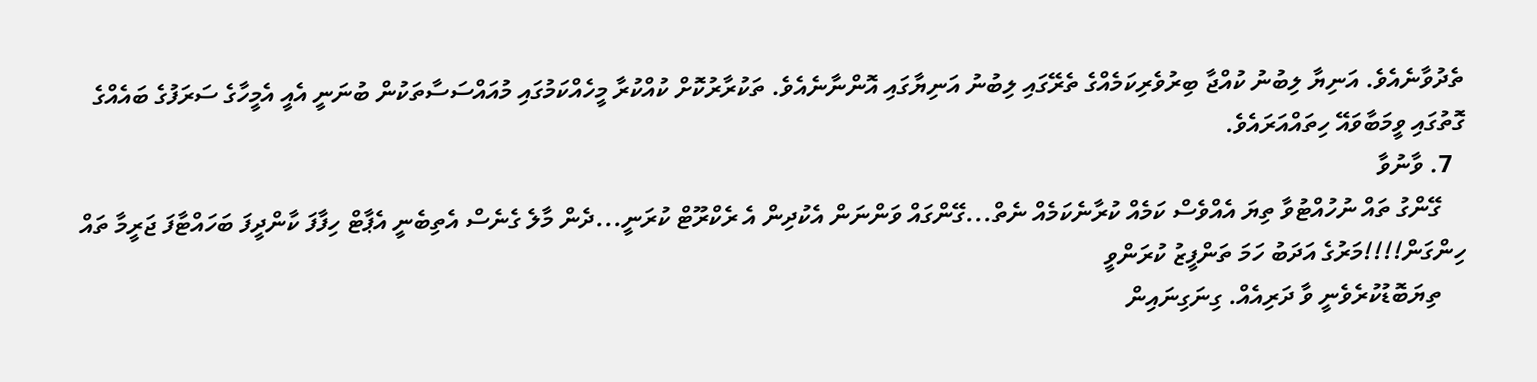ތެދުވާނެއެވެ. އަނިޔާ ލިބުނު ކުއްޖާ ބިރުވެރިކަމެއްގެ ތެރޭގައި ލިބުނު އަނިޔާގައި އޮންނާނެއެވެ. ތަކުރާރުކޮށް ކުއްކުރާ މީހެއްކަމުގައި މުއައްސަސާތަކުން ބުނަނީ އެއީ އެމީހާގެ ސަރަފުގެ ބައެއްގެ ގޮތުގައި ވީމަބާވައޭ ހިތައްއަރައެވެ.
  7. ވާނުވާ
    ގޭންގު ތައް ނުހުއްޓުވާ ތިޔަ އެއްވެސް ކަމެއް ކުރާނެކަމެއް ނެތް...ގޭންގައް ވަންނަން އެކުދިން އެ ރެކްރޫޓް ކުރަނީ...ދެން މާލެ ގެނެސް އެތިބެނީ އެޕާޓް ހިފާފަ ކާންދީފަ ބަހައްޓާފަ ޖަރީމާ ތައް ހިންގަން!!!!މަރުގެ އަދަބު ހަމަ ތަންފީޒު ކުރަންވީ
    ތިޔަބޮޑުކުރެވެނީ ވާ ދަރިއެއް. ގިނަގިނައިން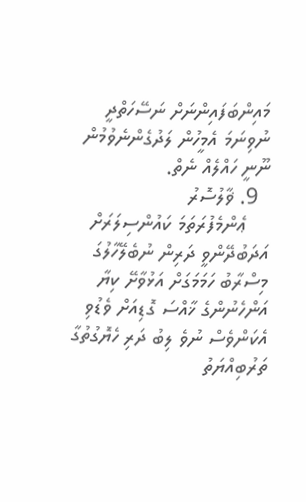މައިންބަފައިންނަށް ނަސޭހަތްދީ ނުވިނަމަ އެމީހުން ލަދުގެންނެވުމުން ނޫނީ ހައްލެއް ނެތް.
  9. ޥާލުސޮރު
    ޢެންމެފުރަތަމަ ކައުންސިލަރަށް އަދަބުދޭންވީ ދަރިން ނުބެލޭހާލުގަ މިސްރާބު ހަމަމަގަށް އަޅުވާށޭ ކިޔާ އަންހެނުންގެ ޚާއްސަ ގޮޑިއަށް ވެޑުވި އެކަންވެސް ނުވެ ލިބު ދަރި ހެޔޮގުތުގާ ތަރުބިއްޔަތު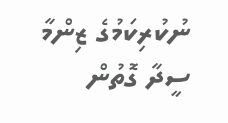ނުކުރިކަމުގެ ޒިންމާ ސީދާ ގޮތުން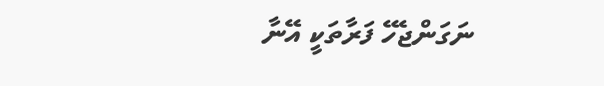ނަގަންޖެހޭ ފަރާތަކީ އޭނާ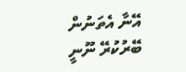އޭނާ އެތަނުން ބޭރުކުރޭ ނޫނީ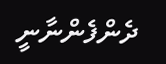ދެންފެންނާނީ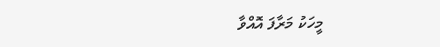މީހަކު މަރާފަ އޮއްވާ